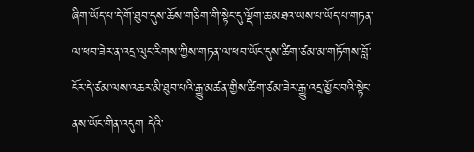ཞིག་ཡོད་པ་དེ་གོ་ཐུབ་དུས་ཆོས་གཅིག་གི་སྟེང་དུ་ལྡོག་ཆ་མཐའ་ཡས་པ་ཡོད་པ་གཏན་ལ་ཕབ་ཟེར་ན་འདྲ་ལུང་རིགས་ཀྱིས་གཏན་ལ་ཕབ་ཡོང་དུས་ཚིག་ཙམ་མ་གཏོགས་བློ་ངོར་དེ་ཙམ་ལས་འཆར་མི་ཐུབ་པའི་རྒྱུ་མཚན་གྱིས་ཚིག་ཙམ་ཟེར་རྒྱུ་འདྲ་མྱོང་བའི་སྟེང་ནས་ཡོང་གིན་འདུག དེའི་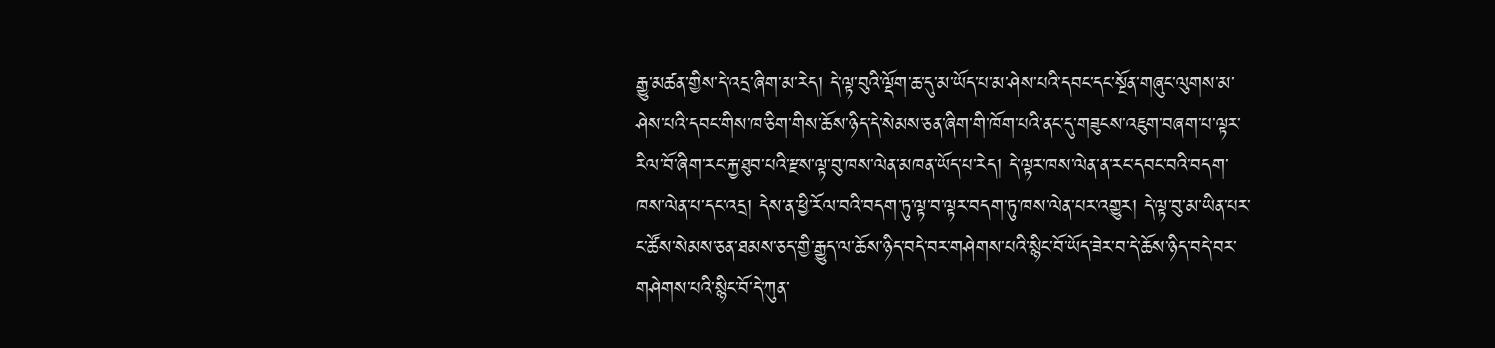རྒྱུ་མཚན་གྱིས་དེ་འདྲ་ཞིག་མ་རེད། དེ་ལྟ་བུའི་ལྡོག་ཆ་དུ་མ་ཡོད་པ་མ་ཤེས་པའི་དབང་དང་སྔོན་གཞུང་ལུགས་མ་ཤེས་པའི་དབང་གིས་ཁ་ཅིག་གིས་ཆོས་ཉིད་དེ་སེམས་ཅན་ཞིག་གི་ཁོག་པའི་ནང་དུ་གཟུངས་འཇུག་བཞག་པ་ལྟར་རིལ་བོ་ཞིག་རང་རྐྱ་ཐུབ་པའི་རྫས་ལྟ་བུ་ཁས་ལེན་མཁན་ཡོད་པ་རེད། དེ་ལྟར་ཁས་ལེན་ན་རང་དབང་བའི་བདག་ཁས་ལེན་པ་དང་འདྲ། དེས་ན་ཕྱི་རོལ་བའི་བདག་ཏུ་ལྟ་བ་ལྟར་བདག་ཏུ་ཁས་ལེན་པར་འགྱུར། དེ་ལྟ་བུ་མ་ཡིན་པར་ང་ཚོས་སེམས་ཅན་ཐམས་ཅད་གྱི་རྒྱུད་ལ་ཆོས་ཉིད་བདེ་བར་གཤེགས་པའི་སྙིང་བོ་ཡོད་ཟེར་བ་དེ་ཆོས་ཉིད་བདེ་བར་གཤེགས་པའི་སྙིང་བོ་དེ་ཀུན་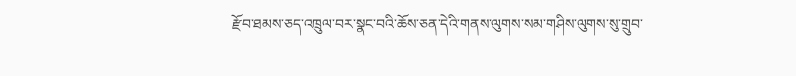རྫོབ་ཐམས་ཅད་འཁྲུལ་བར་སྣང་བའི་ཆོས་ཅན་དེའི་གནས་ལུགས་སམ་གཤིས་ལུགས་སུ་གྲུབ་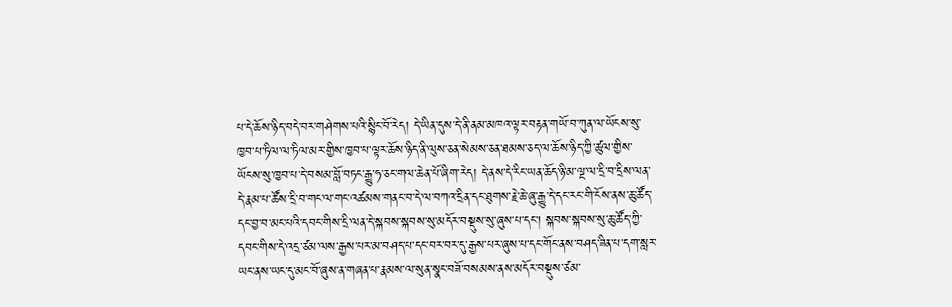པ་དེ་ཆོས་ཉིད་བདེ་བར་གཤེགས་པའི་སྙིང་བོ་རེད། དེ་ཡིན་དུས་དེ་ནི་ནམ་མཁའ་ལྟར་བརྟན་གཡོ་བ་ཀུན་ལ་ཡོངས་སུ་ཁྱབ་པ་ཏིལ་ལ་ཏིལ་མར་གྱིས་ཁྱབ་པ་ལྟར་ཆོས་ཉིད་ནི་ལུས་ཅན་སེམས་ཅན་ཐམས་ཅད་ལ་ཆོས་ཉིད་ཀྱི་ཚུལ་གྱིས་ཡོངས་སུ་ཁྱབ་པ་དེ་བསམ་བློ་བཏང་རྒྱུ་ཧ་ཅང་གལ་ཆེན་པོ་ཞིག་རེད། དེ་ནས་དེ་རིང་ཡན་ཆོད་ཉི་མ་ལྔ་ལ་དྲི་བ་དྲིས་ལན་དེ་རྣམ་པ་ཚོས་དྲི་བ་གང་ལ་གང་འཚམས་གནང་བ་དེ་ལ་བཀའ་དྲིན་དང་ཐུགས་རྗེ་ཆེ་ཞུ་རྒྱུ་དེ་དང་རང་གི་ངོས་ནས་ཆུ་ཚོད་དང་བྱ་བ་མང་པའི་དབང་གིས་དྲི་ལན་དེ་སྐབས་སྐབས་སུ་མདོར་བསྡུས་སུ་ཞུས་པ་དང་། སྐབས་སྐབས་སུ་ཆུ་ཚོད་ཀྱི་དབང་གིས་དེ་འདྲ་ཙམ་ལས་རྒྱས་པར་མ་བཤད་པ་དང་བར་བར་དུ་རྒྱས་པར་ཞུས་པ་དང་གོང་ནས་བཤད་ཟིན་པ་དག་སླར་ཡང་ནས་ཡང་དུ་མང་བོ་ཞུས་ན་གཞན་པ་རྣམས་ལ་སུན་སྣང་བཟོ་བསམས་ནས་མདོར་བསྡུས་ཙམ་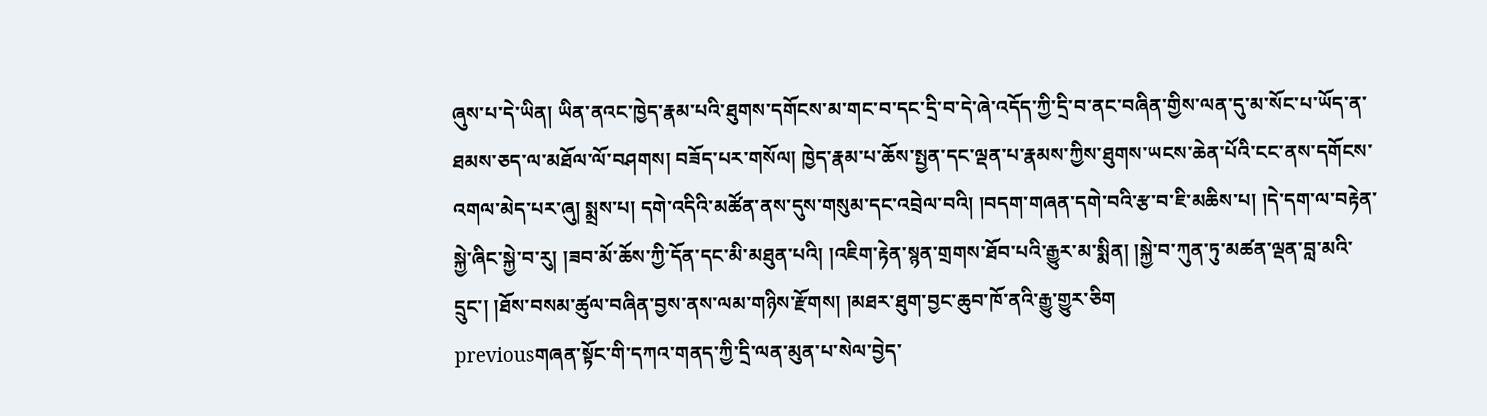ཞུས་པ་དེ་ཡིན། ཡིན་ནའང་ཁྱེད་རྣམ་པའི་ཐུགས་དགོངས་མ་གང་བ་དང་དྲི་བ་དེ་ཞེ་འདོད་ཀྱི་དྲི་བ་ནང་བཞིན་གྱིས་ལན་དུ་མ་སོང་པ་ཡོད་ན་ཐམས་ཅད་ལ་མཐོལ་ལོ་བཤགས། བཟོད་པར་གསོལ། ཁྱེད་རྣམ་པ་ཆོས་སྤྱན་དང་ལྡན་པ་རྣམས་ཀྱིས་ཐུགས་ཡངས་ཆེན་པོའི་ངང་ནས་དགོངས་འགལ་མེད་པར་ཞུ། སྨྲས་པ། དགེ་འདིའི་མཚོན་ནས་དུས་གསུམ་དང་འབྲེལ་བའི། །བདག་གཞན་དགེ་བའི་རྩ་བ་ཇི་མཆིས་པ། །དེ་དག་ལ་བརྟེན་སྐྱེ་ཞིང་སྐྱེ་བ་རུ། །ཟབ་མོ་ཆོས་ཀྱི་དོན་དང་མི་མཐུན་པའི། །འཇིག་རྟེན་སྙན་གྲགས་ཐོབ་པའི་རྒྱུར་མ་སྨིན། །སྐྱེ་བ་ཀུན་ཏུ་མཚན་ལྡན་བླ་མའི་དྲུང་། །ཐོས་བསམ་ཚུལ་བཞིན་བྱས་ནས་ལམ་གཉིས་རྫོགས། །མཐར་ཐུག་བྱང་ཆུབ་ཁོ་ནའི་རྒྱུ་གྱུར་ཅིག
previousགཞན་སྟོང་གི་དཀའ་གནད་ཀྱི་དྲི་ལན་མུན་པ་སེལ་བྱེད་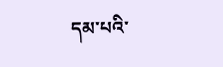དམ་པའི་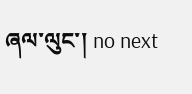ཞལ་ལུང་། no next